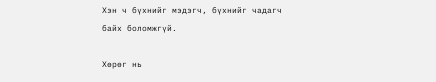Хэн ч бүхнийг мэдэгч, бүхнийг чадагч байх боломжгүй.

Хөрөг нь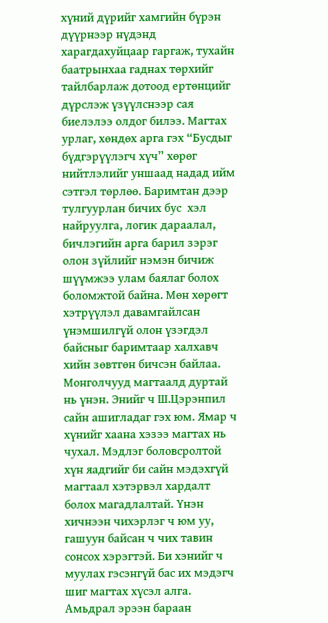хүний дүрийг хамгийн бүрэн дүүрнээр нүдэнд харагдахуйцаар гаргаж, тухайн баатрынхаа гаднах төрхийг тайлбарлаж дотоод ертөнцийг дүрслэж үзүүлснээр сая биелэлээ олдог билээ. Магтах урлаг, хөндөх арга гэх “Бусдыг бүдгэрүүлэгч хүч” хөрөг нийтлэлийг уншаад надад ийм сэтгэл төрлөө. Баримтан дээр тулгуурлан бичих бус  хэл найруулга, логик дараалал, бичлэгийн арга барил зэрэг олон зүйлийг нэмэн бичиж шүүмжээ улам баялаг болох боломжтой байна. Мөн хөрөгт хэтрүүлэл давамгайлсан үнэмшилгүй олон үзэгдэл байсныг баримтаар халхавч хийн зөвтгөн бичсэн байлаа. Монголчууд магтаалд дуртай нь үнэн. Энийг ч Ш.Цэрэнпил сайн ашигладаг гэх юм. Ямар ч хүнийг хаана хэзээ магтах нь чухал. Мэдлэг боловсролтой хүн яадгийг би сайн мэдэхгүй магтаал хэтэрвэл хардалт болох магадлалтай. Үнэн хичнээн чихэрлэг ч юм уу, гашуун байсан ч чих тавин сонсох хэрэгтэй. Би хэнийг ч муулах гэсэнгүй бас их мэдэгч шиг магтах хүсэл алга. Амьдрал эрээн бараан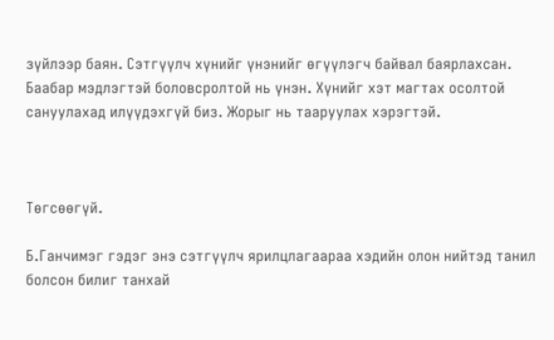зүйлээр баян. Сэтгүүлч хүнийг үнэнийг өгүүлэгч байвал баярлахсан. Баабар мэдлэгтэй боловсролтой нь үнэн. Хүнийг хэт магтах осолтой сануулахад илүүдэхгүй биз. Жорыг нь тааруулах хэрэгтэй.



Төгсөөгүй.

Б.Ганчимэг гэдэг энэ сэтгүүлч ярилцлагаараа хэдийн олон нийтэд танил болсон билиг танхай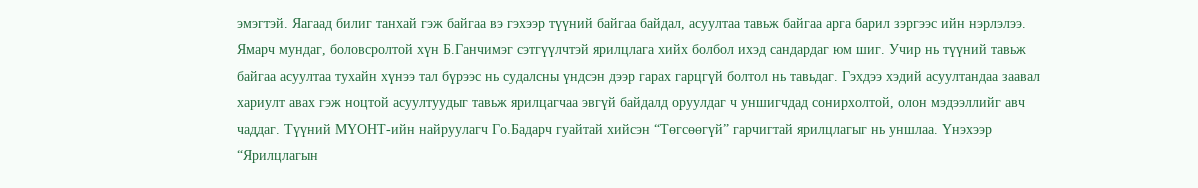эмэгтэй. Яагаад билиг танхай гэж байгаа вэ гэхээр түүний байгаа байдал, асуултаа тавьж байгаа арга барил зэргээс ийн нэрлэлээ. Ямарч мундаг, боловсролтой хүн Б.Ганчимэг сэтгүүлчтэй ярилцлага хийх болбол ихэд сандардаг юм шиг. Учир нь түүний тавьж байгаа асуултаа тухайн хүнээ тал бүрээс нь судалсны үндсэн дээр гарах гарцгүй болтол нь тавьдаг. Гэхдээ хэдий асуултандаа заавал хариулт авах гэж ноцтой асуултуудыг тавьж ярилцагчаа эвгүй байдалд оруулдаг ч уншигчдад сонирхолтой, олон мэдээллийг авч чаддаг. Түүний МҮОНТ-ийн найруулагч Го.Бадарч гуайтай хийсэн “Төгсөөгүй” гарчигтай ярилцлагыг нь уншлаа. Үнэхээр “Ярилцлагын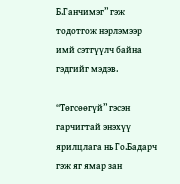Б.Ганчимэг” гэж тодотгож нэрлэмээр имй сэтгүүлч байна гэдгийг мэдэв.

“Төгсөөгүй” гэсэн гарчигтай энэхүү ярилцлага нь Го.Бадарч гэж яг ямар зан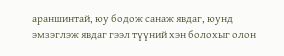араншинтай, юу бодож санаж явдаг, юунд эмзэглэж явдаг гээл түүний хэн болохыг олон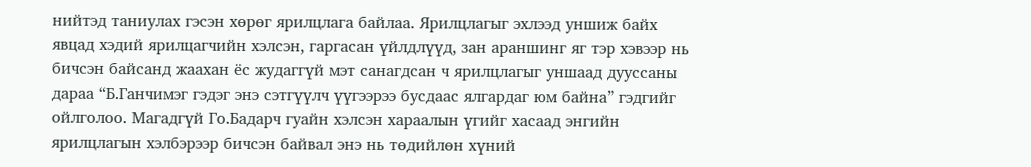нийтэд таниулах гэсэн хөрөг ярилцлага байлаа. Ярилцлагыг эхлээд уншиж байх явцад хэдий ярилцагчийн хэлсэн, гаргасан үйлдлүүд, зан араншинг яг тэр хэвээр нь бичсэн байсанд жаахан ёс жудаггүй мэт санагдсан ч ярилцлагыг уншаад дууссаны дараа “Б.Ганчимэг гэдэг энэ сэтгүүлч үүгээрээ бусдаас ялгардаг юм байна” гэдгийг ойлголоо. Магадгүй Го.Бадарч гуайн хэлсэн хараалын үгийг хасаад энгийн ярилцлагын хэлбэрээр бичсэн байвал энэ нь төдийлөн хүний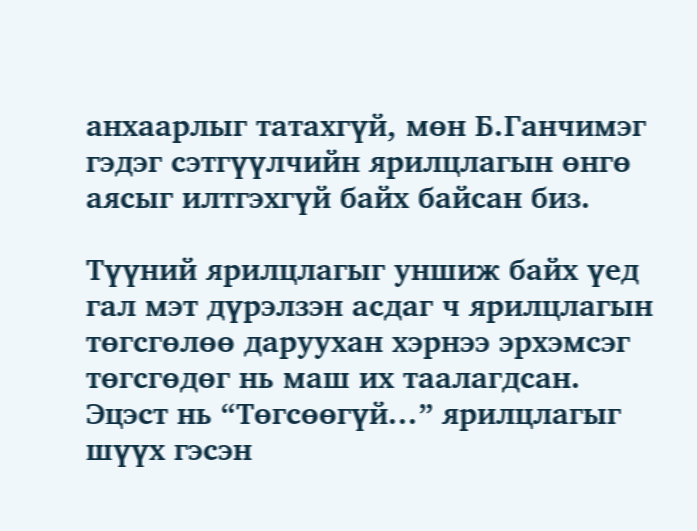анхаарлыг татахгүй, мөн Б.Ганчимэг гэдэг сэтгүүлчийн ярилцлагын өнгө аясыг илтгэхгүй байх байсан биз.

Түүний ярилцлагыг уншиж байх үед гал мэт дүрэлзэн асдаг ч ярилцлагын төгсгөлөө даруухан хэрнээ эрхэмсэг төгсгөдөг нь маш их таалагдсан. Эцэст нь “Төгсөөгүй...” ярилцлагыг шүүх гэсэн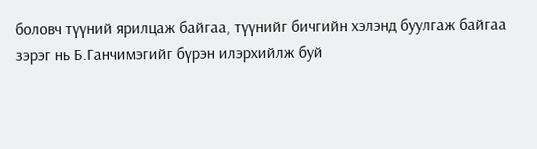боловч түүний ярилцаж байгаа, түүнийг бичгийн хэлэнд буулгаж байгаа зэрэг нь Б.Ганчимэгийг бүрэн илэрхийлж буй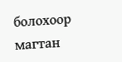болохоор магтан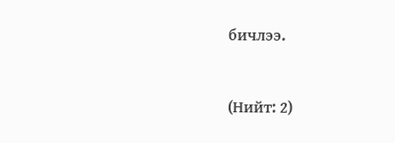бичлээ.



(Нийт: 2)